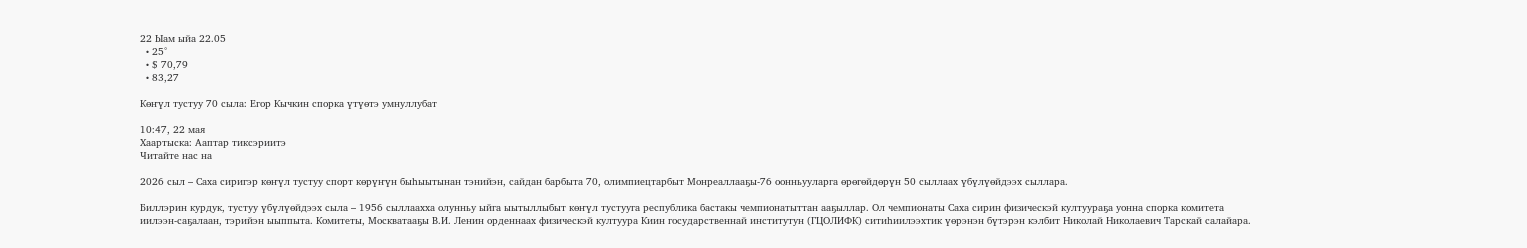22 Ыам ыйа 22.05
  • 25°
  • $ 70,79
  • 83,27

Көҥүл тустуу 70 сыла: Егор Кычкин спорка үтүөтэ умнуллубат

10:47, 22 мая
Хаартыска: Ааптар тиксэриитэ
Читайте нас на

2026 сыл – Саха сиригэр көҥүл тустуу спорт көрүҥүн быһыытынан тэнийэн, сайдан барбыта 70, олимпиецтарбыт Монреаллааҕы-76 оонньууларга өрөгөйдөрүн 50 сыллаах үбүлүөйдээх сыллара.

Биллэрин курдук, тустуу үбүлүөйдээх сыла – 1956 сыллаахха олунньу ыйга ыытыллыбыт көҥүл тустууга республика бастакы чемпионатыттан ааҕыллар. Ол чемпионаты Саха сирин физическэй култуураҕа уонна спорка комитета иилээн-саҕалаан, тэрийэн ыыппыта. Комитеты, Москватааҕы В.И. Ленин орденнаах физическэй култуура Киин государственнай институтун (ГЦОЛИФК) ситиһиилээхтик үөрэнэн бүтэрэн кэлбит Николай Николаевич Тарскай салайара.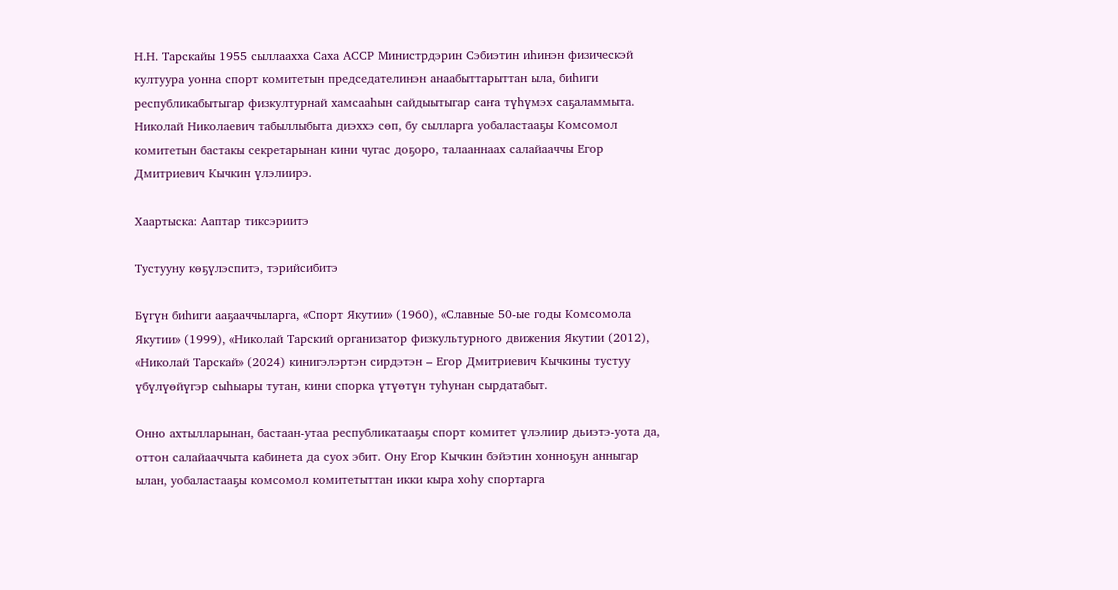Н.Н. Тарскайы 1955 сыллаахха Саха АССР Министрдэрин Сэбиэтин иһинэн физическэй култуура уонна спорт комитетын председателинэн анаабыттарыттан ыла, биһиги республикабытыгар физкултурнай хамсааһын сайдыытыгар саҥа түһүмэх саҕаламмыта. Николай Николаевич табыллыбыта диэххэ сөп, бу сылларга уобаластааҕы Комсомол комитетын бастакы секретарынан кини чугас доҕоро, талааннаах салайааччы Егор Дмитриевич Кычкин үлэлиирэ.

Хаартыска: Ааптар тиксэриитэ

Тустууну көҕүлэспитэ, тэрийсибитэ

Бүгүн биһиги ааҕааччыларга, «Спорт Якутии» (1960), «Славные 50-ые годы Комсомола Якутии» (1999), «Николай Тарский организатор физкультурного движения Якутии (2012), «Николай Тарскай» (2024) кинигэлэртэн сирдэтэн – Егор Дмитриевич Кычкины тустуу үбүлүөйүгэр сыһыары тутан, кини спорка үтүөтүн туһунан сырдатабыт.

Онно ахтылларынан, бастаан-утаа республикатааҕы спорт комитет үлэлиир дьиэтэ-уота да, оттон салайааччыта кабинета да суох эбит. Ону Егор Кычкин бэйэтин хонноҕун анныгар ылан, уобаластааҕы комсомол комитетыттан икки кыра хоһу спортарга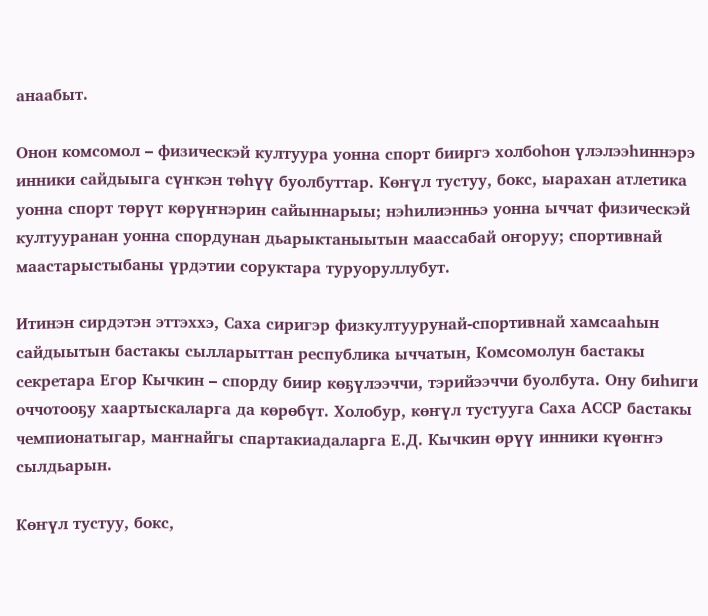анаабыт.

Онон комсомол – физическэй култуура уонна спорт бииргэ холбоһон үлэлээһиннэрэ инники сайдыыга сүҥкэн төһүү буолбуттар. Көҥүл тустуу, бокс, ыарахан атлетика уонна спорт төрүт көрүҥнэрин сайыннарыы; нэһилиэнньэ уонна ыччат физическэй култууранан уонна спордунан дьарыктаныытын маассабай оҥоруу; спортивнай маастарыстыбаны үрдэтии соруктара туруоруллубут.

Итинэн сирдэтэн эттэххэ, Саха сиригэр физкултуурунай-спортивнай хамсааһын сайдыытын бастакы сылларыттан республика ыччатын, Комсомолун бастакы секретара Егор Кычкин – спорду биир көҕүлээччи, тэрийээччи буолбута. Ону биһиги оччотооҕу хаартыскаларга да көрөбүт. Холобур, көҥүл тустууга Саха АССР бастакы чемпионатыгар, маҥнайгы спартакиадаларга Е.Д. Кычкин өрүү инники күөҥҥэ сылдьарын.

Көҥүл тустуу, бокс,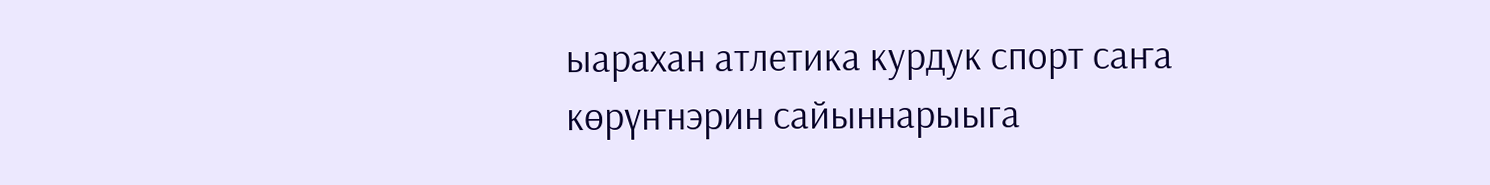ыарахан атлетика курдук спорт саҥа көрүҥнэрин сайыннарыыга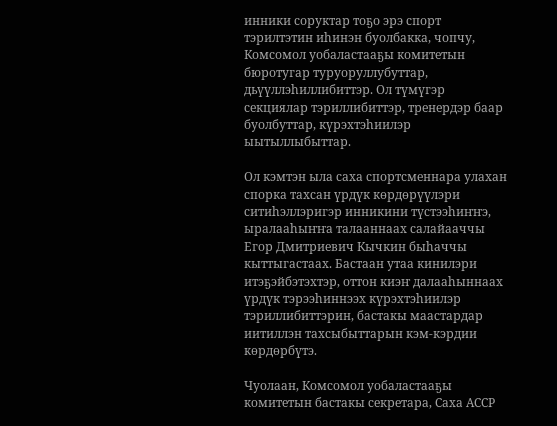инники соруктар тоҕо эрэ спорт тэрилтэтин иһинэн буолбакка, чопчу, Комсомол уобаластааҕы комитетын бюротугар туруоруллубуттар, дьүүллэһиллибиттэр. Ол түмүгэр секциялар тэриллибиттэр, тренердэр баар буолбуттар, күрэхтэһиилэр ыытыллыбыттар.

Ол кэмтэн ыла саха спортсменнара улахан спорка тахсан үрдүк көрдөрүүлэри ситиһэллэригэр инникини түстээһиҥҥэ, ыралааһыҥҥа талааннаах салайааччы Егор Дмитриевич Кычкин быһаччы кыттыгастаах. Бастаан утаа кинилэри итэҕэйбэтэхтэр, оттон киэҥ далааһыннаах үрдүк тэрээһиннээх күрэхтэһиилэр тэриллибиттэрин, бастакы маастардар иитиллэн тахсыбыттарын кэм-кэрдии көрдөрбүтэ.

Чуолаан, Комсомол уобаластааҕы комитетын бастакы секретара, Саха АССР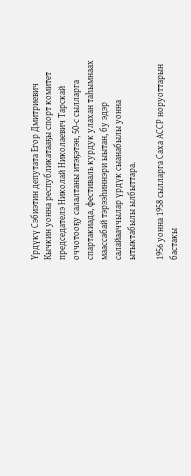Үрдүкү Сэбиэтин депутата Егор Дмитриевич Кычкин уонна республикатааҕы спорт комитет председателэ Николай Николаевич Тарскай оччотооҕу салалтаны итэҕэтэн, 50-с сылларга спартакиада, фестиваль курдук улахан таһымнаах маассабай тэрээһиннэри ыытан, бу эдэр салайааччылар үрдүк сыанабылы уонна ытыктабылы ылбыттара.

1956 уонна 1958 сылларга Саха АССР норуоттарын бастакы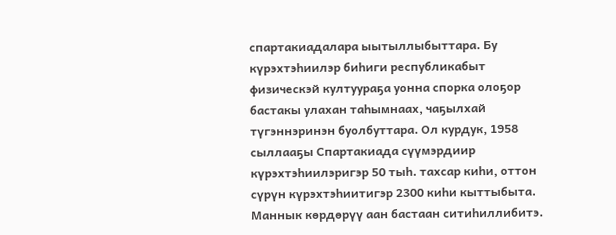спартакиадалара ыытыллыбыттара. Бу күрэхтэһиилэр биһиги республикабыт физическэй култуураҕа уонна спорка олоҕор бастакы улахан таһымнаах, чаҕылхай түгэннэринэн буолбуттара. Ол курдук, 1958 сыллааҕы Спартакиада сүүмэрдиир күрэхтэһиилэригэр 50 тыһ. тахсар киһи, оттон сүрүн күрэхтэһиитигэр 2300 киһи кыттыбыта. Маннык көрдөрүү аан бастаан ситиһиллибитэ.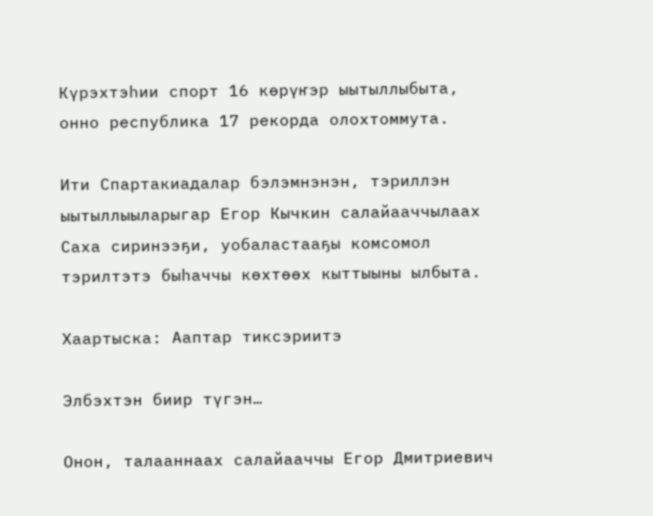Күрэхтэһии спорт 16 көрүҥэр ыытыллыбыта, онно республика 17 рекорда олохтоммута.

Ити Спартакиадалар бэлэмнэнэн, тэриллэн ыытыллыыларыгар Егор Кычкин салайааччылаах Саха сиринээҕи, уобаластааҕы комсомол тэрилтэтэ быһаччы көхтөөх кыттыыны ылбыта.

Хаартыска: Ааптар тиксэриитэ

Элбэхтэн биир түгэн…

Онон, талааннаах салайааччы Егор Дмитриевич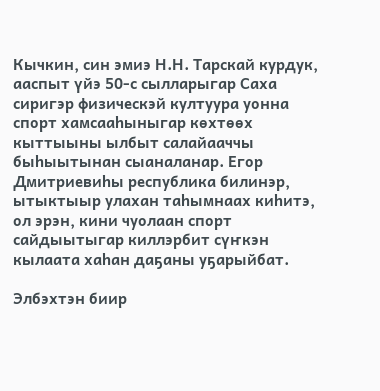Кычкин, син эмиэ Н.Н. Тарскай курдук, ааспыт үйэ 50-с сылларыгар Саха сиригэр физическэй култуура уонна спорт хамсааһыныгар көхтөөх кыттыыны ылбыт салайааччы быһыытынан сыаналанар. Егор Дмитриевиһы республика билинэр, ытыктыыр улахан таһымнаах киһитэ, ол эрэн, кини чуолаан спорт сайдыытыгар киллэрбит сүҥкэн кылаата хаһан даҕаны уҕарыйбат.

Элбэхтэн биир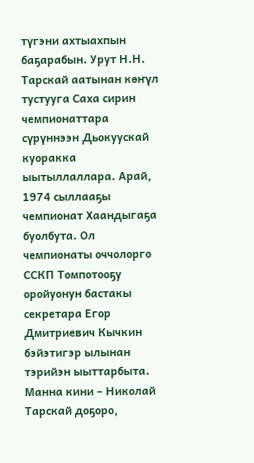түгэни ахтыахпын баҕарабын. Урут Н.Н. Тарскай аатынан көҥүл тустууга Саха сирин чемпионаттара сүрүннээн Дьокуускай куоракка ыытыллаллара. Арай, 1974 сыллааҕы чемпионат Хаандыгаҕа буолбута. Ол чемпионаты оччолорго ССКП Томпотооҕу оройуонун бастакы секретара Егор Дмитриевич Кычкин бэйэтигэр ылынан тэрийэн ыыттарбыта. Манна кини – Николай Тарскай доҕоро,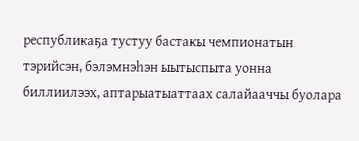республикаҕа тустуу бастакы чемпионатын тэрийсэн, бэлэмнэһэн ыытыспыта уонна биллиилээх, аптарыатыаттаах салайааччы буолара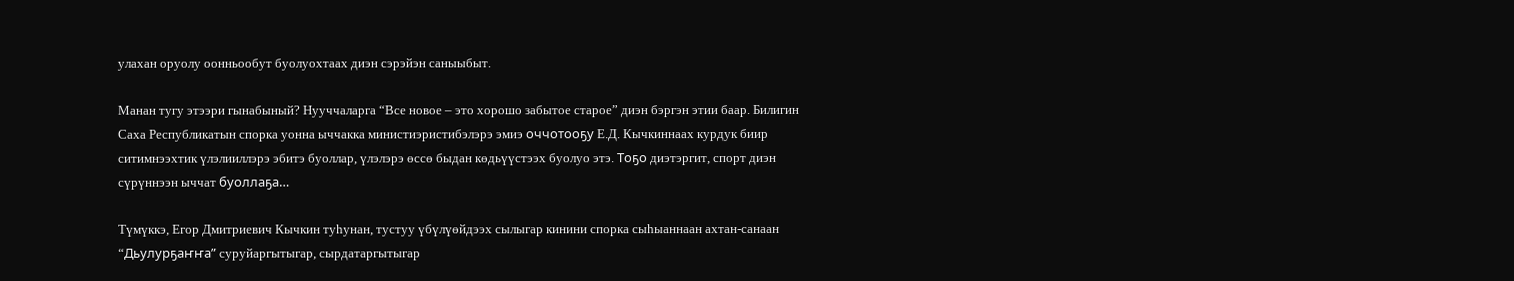улахан оруолу оонньообут буолуохтаах диэн сэрэйэн саныыбыт.

Манан тугу этээри гынабыный? Нууччаларга “Все новое – это хорошо забытое старое” диэн бэргэн этии баар. Билигин Саха Республикатын спорка уонна ыччакка министиэристибэлэрэ эмиэ оччотооҕу Е.Д. Кычкиннаах курдук биир ситимнээхтик үлэлииллэрэ эбитэ буоллар, үлэлэрэ өссө быдан көдьүүстээх буолуо этэ. Тоҕо диэтэргит, спорт диэн сүрүннээн ыччат буоллаҕа…

Түмүккэ, Егор Дмитриевич Кычкин туһунан, тустуу үбүлүөйдээх сылыгар кинини спорка сыһыаннаан ахтан-санаан “Дьулурҕаҥҥа” суруйаргытыгар, сырдатаргытыгар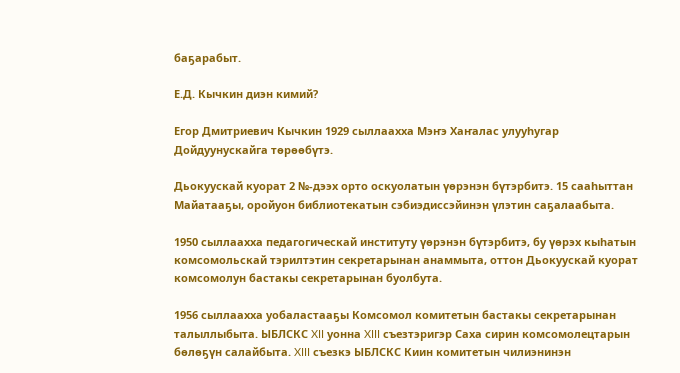баҕарабыт.

Е.Д. Кычкин диэн кимий?

Егор Дмитриевич Кычкин 1929 сыллаахха Мэҥэ Хаҥалас улууһугар Дойдуунускайга төрөөбүтэ.

Дьокуускай куорат 2 №-дээх орто оскуолатын үөрэнэн бүтэрбитэ. 15 сааһыттан Майатааҕы, оройуон библиотекатын сэбиэдиссэйинэн үлэтин саҕалаабыта.

1950 сыллаахха педагогическай институту үөрэнэн бүтэрбитэ, бу үөрэх кыһатын комсомольскай тэрилтэтин секретарынан анаммыта, оттон Дьокуускай куорат комсомолун бастакы секретарынан буолбута.

1956 сыллаахха уобаластааҕы Комсомол комитетын бастакы секретарынан талыллыбыта. ЫБЛСКС XII уонна XIII съезтэригэр Саха сирин комсомолецтарын бөлөҕүн салайбыта. XIII съезкэ ЫБЛСКС Киин комитетын чилиэнинэн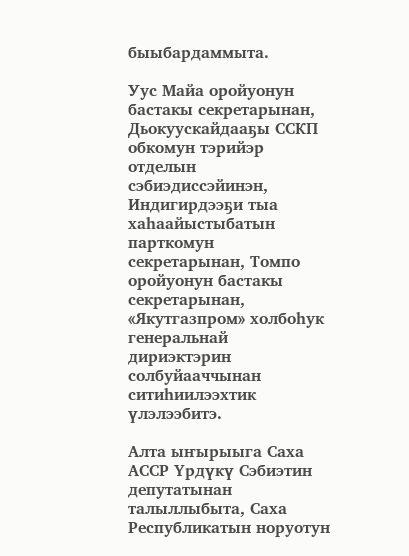быыбардаммыта.

Уус Майа оройуонун бастакы секретарынан, Дьокуускайдааҕы ССКП обкомун тэрийэр отделын сэбиэдиссэйинэн, Индигирдээҕи тыа хаһаайыстыбатын парткомун секретарынан, Томпо оройуонун бастакы секретарынан, «Якутгазпром» холбоһук генеральнай дириэктэрин солбуйааччынан ситиһиилээхтик үлэлээбитэ.

Алта ыҥырыыга Саха АССР Үрдүкү Сэбиэтин депутатынан талыллыбыта, Саха Республикатын норуотун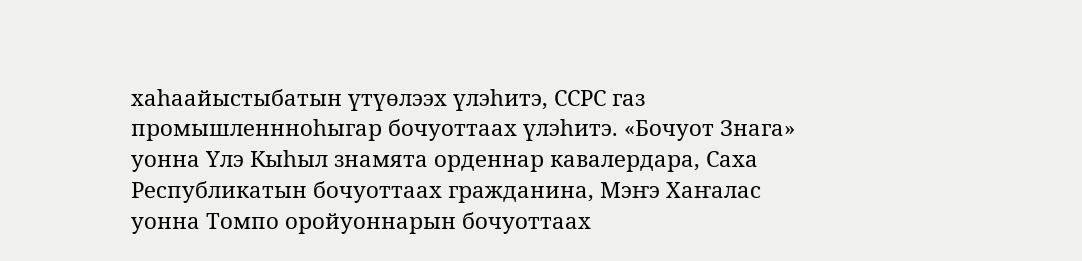хаһаайыстыбатын үтүөлээх үлэһитэ, ССРС газ промышленнноһыгар бочуоттаах үлэһитэ. «Бочуот Знага» уонна Үлэ Кыһыл знамята орденнар кавалердара, Саха Республикатын бочуоттаах гражданина, Мэҥэ Хаҥалас уонна Томпо оройуоннарын бочуоттаах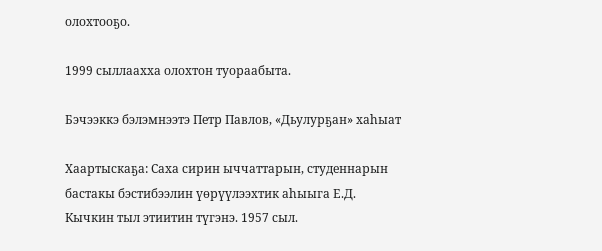олохтооҕо.

1999 сыллаахха олохтон туораабыта.

Бэчээккэ бэлэмнээтэ Петр Павлов, «Дьулурҕан» хаһыат

Хаартыскаҕа: Саха сирин ыччаттарын, студеннарын бастакы бэстибээлин үөрүүлээхтик аһыыга Е.Д. Кычкин тыл этиитин түгэнэ. 1957 сыл.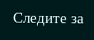Следите за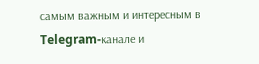самым важным и интересным в Telegram-канале и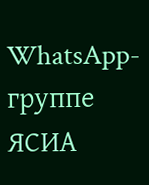WhatsApp-группе ЯСИА